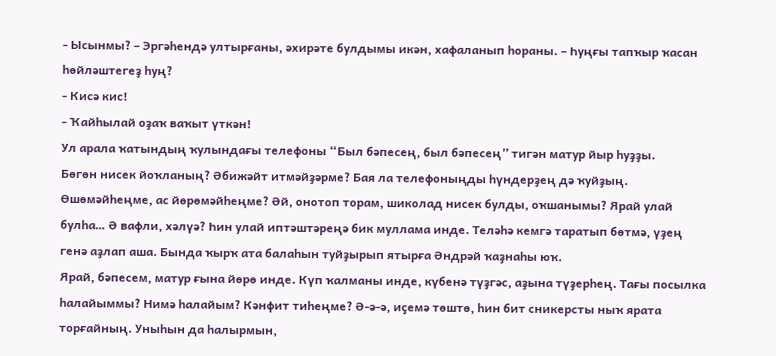- Ысынмы? – Эргәһендә ултырғаны, әхирәте булдымы икән, хафаланып һораны. – Һуңғы тапҡыр ҡасан һөйләштегеҙ һуң?
- Кисә кис!
- Ҡайһылай оҙаҡ ваҡыт үткән!
Ул арала ҡатындың ҡулындағы телефоны “Был бәпесең, был бәпесең” тигән матур йыр һуҙҙы.
Бөгөн нисек йоҡланың? Әбижәйт итмәйҙәрме? Бая ла телефоныңды һүндерҙең дә ҡуйҙың. Өшөмәйһеңме, ас йөрөмәйһеңме? Әй, онотоп торам, шиколад нисек булды, оҡшанымы? Ярай улай булһа… Ә вафли, хәлүә? Һин улай иптәштәреңә бик муллама инде. Теләһә кемгә таратып бөтмә, үҙең генә аҙлап аша. Бында ҡырҡ ата балаһын туйҙырып ятырға Әндрәй ҡаҙнаһы юҡ.
Ярай, бәпесем, матур ғына йөрө инде. Күп ҡалманы инде, күбенә түҙгәс, аҙына түҙерһең. Тағы посылка һалайыммы? Нимә һалайым? Кәнфит тиһеңме? Ә-ә-ә, иҫемә төштө, һин бит сникерсты ныҡ ярата торғайның. Уныһын да һалырмын,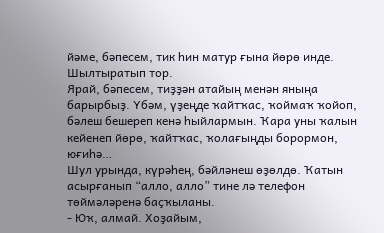йәме, бәпесем, тик һин матур ғына йөрө инде. Шылтыратып тор.
Ярай, бәпесем, тиҙҙән атайың менән яныңа барырбыҙ. Үбәм, үҙеңде ҡайтҡас, ҡоймаҡ ҡойоп, бәлеш бешереп кенә һыйлармын. Ҡара уны ҡалын кейенеп йөрө, ҡайтҡас, ҡолағыңды борормон, юғиһә…
Шул урында, күрәһең, бәйләнеш өҙөлдө. Ҡатын асырғанып “алло, алло” тине лә телефон төймәләренә баҫҡыланы.
- Юҡ, алмай. Хоҙайым,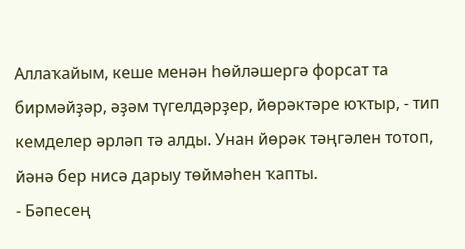Аллаҡайым, кеше менән һөйләшергә форсат та бирмәйҙәр, әҙәм түгелдәрҙер, йөрәктәре юҡтыр, - тип кемделер әрләп тә алды. Унан йөрәк тәңгәлен тотоп, йәнә бер нисә дарыу төймәһен ҡапты.
- Бәпесең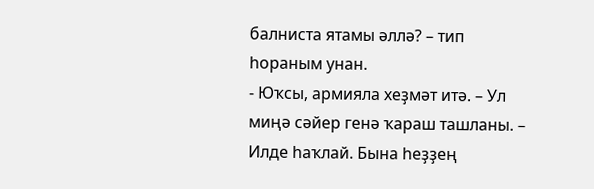балниста ятамы әллә? – тип һораным унан.
- Юҡсы, армияла хеҙмәт итә. – Ул миңә сәйер генә ҡараш ташланы. – Илде һаҡлай. Бына һеҙҙең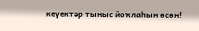кеүектәр тыныс йоҡлаһын өсөн!